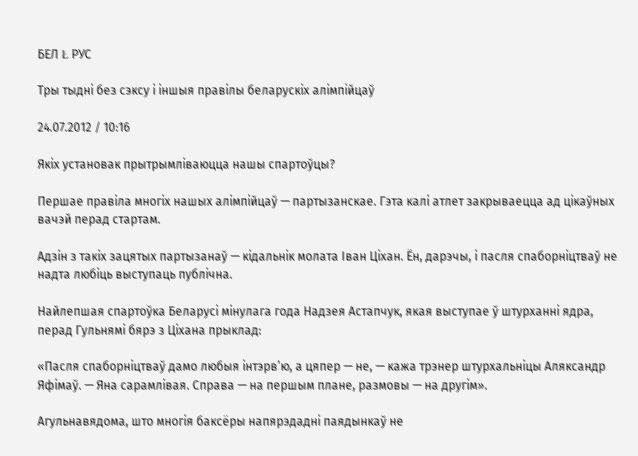БЕЛ Ł РУС

Тры тыдні без сэксу і іншыя правілы беларускіх алімпійцаў

24.07.2012 / 10:16

Якіх установак прытрымліваюцца нашы спартоўцы?

Першае правіла многіх нашых алімпійцаў — партызанскае. Гэта калі атлет закрываецца ад цікаўных вачэй перад стартам.

Адзін з такіх зацятых партызанаў — кідальнік молата Іван Ціхан. Ён, дарэчы, і пасля спаборніцтваў не надта любіць выступаць публічна.

Найлепшая спартоўка Беларусі мінулага года Надзея Астапчук, якая выступае ў штурханні ядра, перад Гульнямі бярэ з Ціхана прыклад:

«Пасля спаборніцтваў дамо любыя інтэрв’ю, а цяпер — не, — кажа трэнер штурхальніцы Аляксандр Яфімаў. — Яна сарамлівая. Справа — на першым плане, размовы — на другім».

Агульнавядома, што многія баксёры напярэдадні паядынкаў не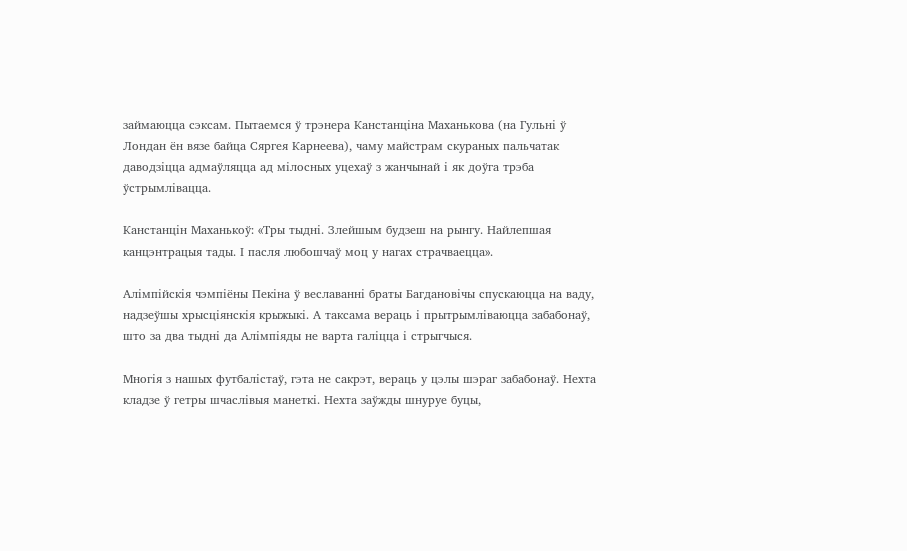займаюцца сэксам. Пытаемся ў трэнера Канстанціна Маханькова (на Гульні ў Лондан ён вязе байца Сяргея Карнеева), чаму майстрам скураных пальчатак даводзіцца адмаўляцца ад мілосных уцехаў з жанчынай і як доўга трэба ўстрымлівацца.

Канстанцін Маханькоў: «Тры тыдні. Злейшым будзеш на рынгу. Найлепшая канцэнтрацыя тады. І пасля любошчаў моц у нагах страчваецца».

Алімпійскія чэмпіёны Пекіна ў веславанні браты Багдановічы спускаюцца на ваду, надзеўшы хрысціянскія крыжыкі. А таксама вераць і прытрымліваюцца забабонаў, што за два тыдні да Алімпіяды не варта галіцца і стрыгчыся.

Многія з нашых футбалістаў, гэта не сакрэт, вераць у цэлы шэраг забабонаў. Нехта кладзе ў гетры шчаслівыя манеткі. Нехта заўжды шнуруе буцы,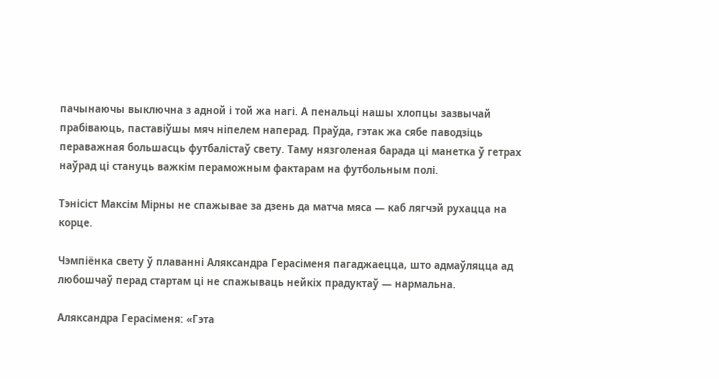пачынаючы выключна з адной і той жа нагі. А пенальці нашы хлопцы зазвычай прабіваюць, паставіўшы мяч ніпелем наперад. Праўда, гэтак жа сябе паводзіць пераважная большасць футбалістаў свету. Таму нязголеная барада ці манетка ў гетрах наўрад ці стануць важкім пераможным фактарам на футбольным полі.

Тэнісіст Максім Мірны не спажывае за дзень да матча мяса — каб лягчэй рухацца на корце.

Чэмпіёнка свету ў плаванні Аляксандра Герасіменя пагаджаецца, што адмаўляцца ад любошчаў перад стартам ці не спажываць нейкіх прадуктаў — нармальна.

Аляксандра Герасіменя: «Гэта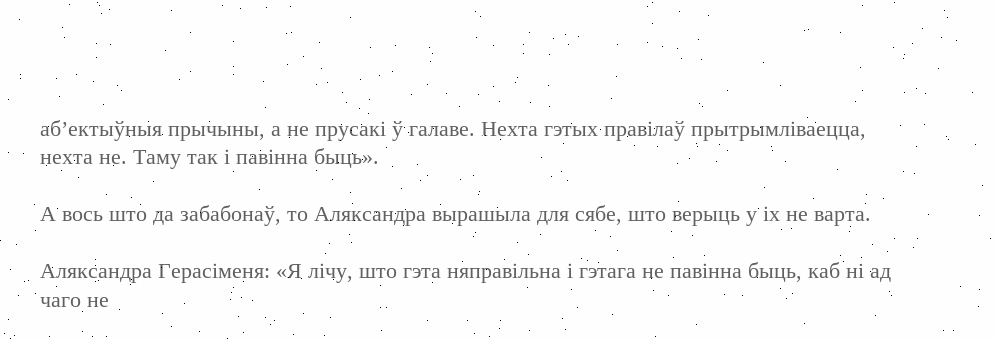аб’ектыўныя прычыны, а не прусакі ў галаве. Нехта гэтых правілаў прытрымліваецца, нехта не. Таму так і павінна быць».

А вось што да забабонаў, то Аляксандра вырашыла для сябе, што верыць у іх не варта.

Аляксандра Герасіменя: «Я лічу, што гэта няправільна і гэтага не павінна быць, каб ні ад чаго не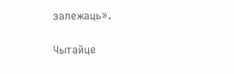залежаць».

Чытайце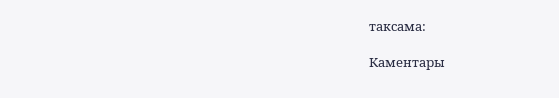таксама:

Каментары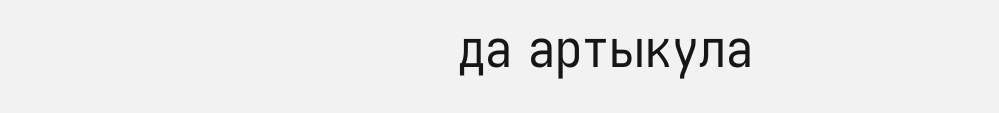да артыкула